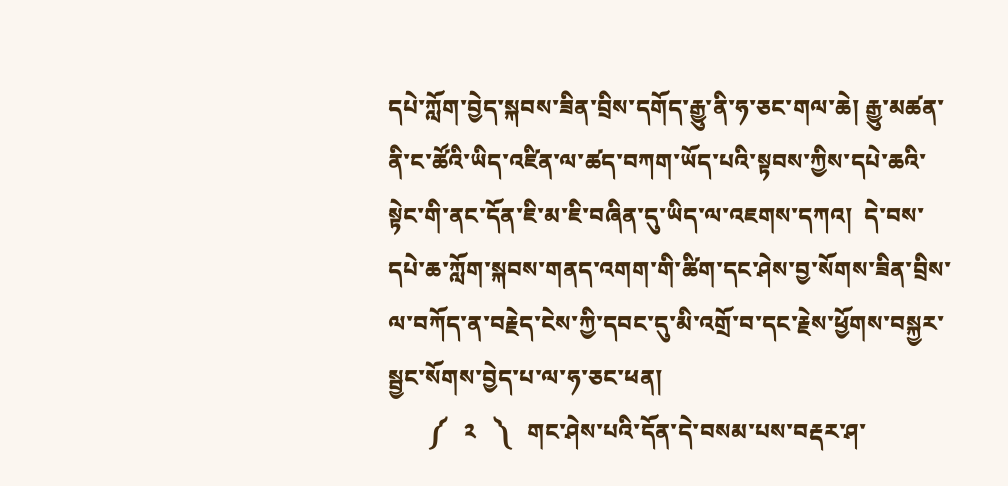དཔེ་ཀློག་བྱེད་སྐབས་ཟིན་བྲིས་དགོད་རྒྱུ་ནི་ཧ་ཅང་གལ་ཆེ། རྒྱུ་མཚན་ནི་ང་ཚོའི་ཡིད་འཛིན་ལ་ཚད་བཀག་ཡོད་པའི་སྟབས་ཀྱིས་དཔེ་ཆའི་སྟེང་གི་ནང་དོན་ཇི་མ་ཇི་བཞིན་དུ་ཡིད་ལ་འཇགས་དཀའ།  དེ་བས་དཔེ་ཆ་ཀློག་སྐབས་གནད་འགག་གི་ཚིག་དང་ཤེས་བྱ་སོགས་ཟིན་བྲིས་ལ་བཀོད་ན་བརྗེད་ངེས་ཀྱི་དབང་དུ་མི་འགྲོ་བ་དང་རྗེས་ཕྱོགས་བསྐྱར་སྦྱང་སོགས་བྱེད་པ་ལ་ཧ་ཅང་ཕན།
       ༼   ༢   ༽   གང་ཤེས་པའི་དོན་དེ་བསམ་པས་བརྡར་ཤ་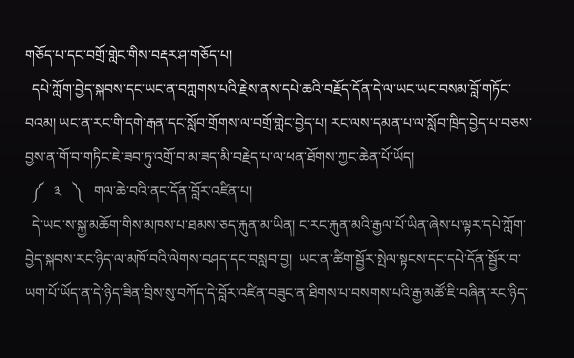གཅོད་པ་དང་བགྲོ་གླེང་གིས་བརྡར་ཤ་གཅོད་པ།
  དཔེ་ཀློག་བྱེད་སྐབས་དང་ཡང་ན་བཀླགས་པའི་རྗེས་ནས་དཔེ་ཆའི་བརྗོད་དོན་དེ་ལ་ཡང་ཡང་བསམ་བློ་གཏོང་བའམ། ཡང་ན་རང་གི་དགེ་རྒན་དང་སློབ་གྲོགས་ལ་བགྲོ་གླེང་བྱེད་པ། རང་ལས་དམན་པ་ལ་སློབ་ཁྲིད་བྱེད་པ་བཅས་བྱས་ན་གོ་བ་གཏིང་ཇེ་ཟབ་ཏུ་འགྲོ་བ་མ་ཟད་མི་བརྗེད་པ་ལ་ཕན་ཐོགས་ཀྱང་ཆེན་པོ་ཡོད།
  ༼   ༣   ༽   གལ་ཆེ་བའི་ནང་དོན་བློར་འཛིན་པ།
  དེ་ཡང་ས་སྐྱ་མཆོག་གིས་མཁས་པ་ཐམས་ཅད་རྐུན་མ་ཡིན། ང་རང་རྐུན་མའི་རྒྱལ་པོ་ཡིན་ཞེས་པ་ལྟར་དཔེ་ཀློག་བྱེད་སྐབས་རང་ཉིད་ལ་མཁོ་བའི་ལེགས་བཤད་དང་བསླབ་བྱ།  ཡང་ན་ཚིག་སྦྱོར་སྤེལ་སྟངས་དང་དཔེ་དོན་སྦྱོར་བ་ཡག་པོ་ཡོད་ན་དེ་ཉིད་ཟིན་བྲིས་སུ་བཀོད་དེ་བློར་འཛིན་བཟུང་ན་ཐིགས་པ་བསགས་པའི་རྒྱ་མཚོ་ཇི་བཞིན་རང་ཉིད་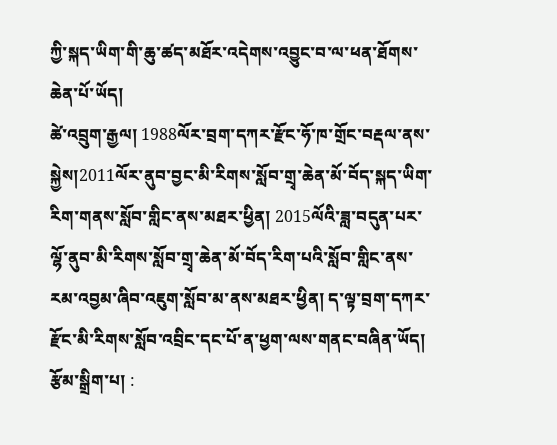ཀྱི་སྐད་ཡིག་གི་ཆུ་ཚད་མཐོར་འདེགས་འབྱུང་བ་ལ་ཕན་ཐོགས་ཆེན་པོ་ཡོད།
ཚེ་འབྲུག་རྒྱལ། 1988ལོར་བྲག་དཀར་རྫོང་ཧོ་ཁ་གྲོང་བརྡལ་ནས་སྐྱེས།2011ལོར་ནུབ་བྱང་མི་རིགས་སློབ་གྲྭ་ཆེན་མོ་བོད་སྐད་ཡིག་རིག་གནས་སློབ་གླིང་ནས་མཐར་ཕྱིན། 2015ལོའི་ཟླ་བདུན་པར་ལྷོ་ནུབ་མི་རིགས་སློབ་གྲྭ་ཆེན་མོ་བོད་རིག་པའི་སློབ་གླིང་ནས་རམ་འབྱམ་ཞིབ་འཇུག་སློབ་མ་ནས་མཐར་ཕྱིན། ད་ལྟ་བྲག་དཀར་རྫོང་མི་རིགས་སློབ་འབྲིང་དང་པོ་ན་ཕྱག་ལས་གནང་བཞིན་ཡོད།
རྩོམ་སྒྲིག་པ། :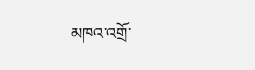མཁའ་འགྲོ་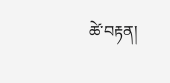ཚེ་བརྟན།